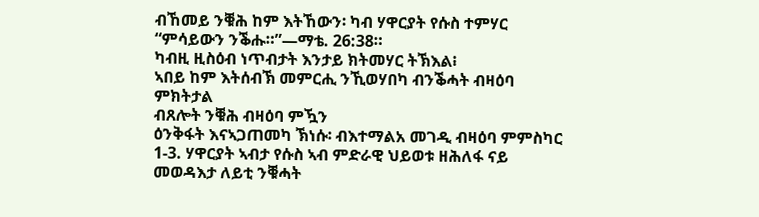ብኸመይ ንቑሕ ከም እትኸውን፡ ካብ ሃዋርያት የሱስ ተምሃር
“ምሳይውን ንቕሑ።”—ማቴ. 26:38።
ካብዚ ዚስዕብ ነጥብታት እንታይ ክትመሃር ትኽእል፧
ኣበይ ከም እትሰብኽ መምርሒ ንኺወሃበካ ብንቕሓት ብዛዕባ ምክትታል
ብጸሎት ንቑሕ ብዛዕባ ምዃን
ዕንቅፋት እናኣጋጠመካ ኽነሱ፡ ብእተማልአ መገዲ ብዛዕባ ምምስካር
1-3. ሃዋርያት ኣብታ የሱስ ኣብ ምድራዊ ህይወቱ ዘሕለፋ ናይ መወዳእታ ለይቲ ንቑሓት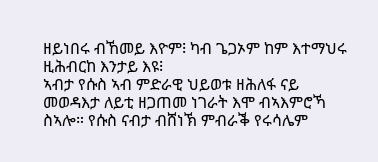ዘይነበሩ ብኸመይ እዮም፧ ካብ ጌጋኦም ከም እተማህሩ ዚሕብርከ እንታይ እዩ፧
ኣብታ የሱስ ኣብ ምድራዊ ህይወቱ ዘሕለፋ ናይ መወዳእታ ለይቲ ዘጋጠመ ነገራት እሞ ብኣእምሮኻ ስኣሎ። የሱስ ናብታ ብሸነኽ ምብራቕ የሩሳሌም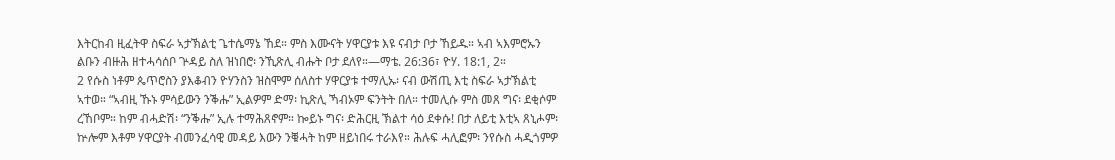እትርከብ ዚፈትዋ ስፍራ ኣታኽልቲ ጌተሴማኔ ኸደ። ምስ እሙናት ሃዋርያቱ እዩ ናብታ ቦታ ኸይዱ። ኣብ ኣእምሮኡን ልቡን ብዙሕ ዘተሓሳሰቦ ጕዳይ ስለ ዝነበሮ፡ ንኺጽሊ ብሑት ቦታ ደለየ።—ማቴ. 26:36፣ ዮሃ. 18:1, 2።
2 የሱስ ነቶም ጴጥሮስን ያእቆብን ዮሃንስን ዝስሞም ሰለስተ ሃዋርያቱ ተማሊኡ፡ ናብ ውሽጢ እቲ ስፍራ ኣታኽልቲ ኣተወ። “ኣብዚ ኹኑ ምሳይውን ንቕሑ” ኢልዎም ድማ፡ ኪጽሊ ኻብኦም ፍንትት በለ። ተመሊሱ ምስ መጸ ግና፡ ደቂሶም ረኸቦም። ከም ብሓድሽ፡ “ንቕሑ” ኢሉ ተማሕጸኖም። ኰይኑ ግና፡ ድሕርዚ ኽልተ ሳዕ ደቀሱ! በታ ለይቲ እቲኣ ጸኒሖም፡ ኵሎም እቶም ሃዋርያት ብመንፈሳዊ መዳይ እውን ንቑሓት ከም ዘይነበሩ ተራእየ። ሕሉፍ ሓሊፎም፡ ንየሱስ ሓዲጎምዎ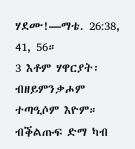ሃደሙ!—ማቴ. 26:38, 41, 56።
3 እቶም ሃዋርያት፡ ብዘይምንቃሖም ተጣዒሶም እዮም። ብቕልጡፍ ድማ ካብ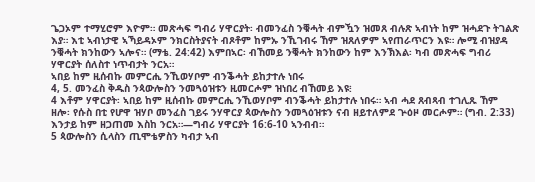ጌጋኦም ተማሂሮም እዮም። መጽሓፍ ግብሪ ሃዋርያት፡ ብመንፈስ ንቑሓት ብምዃን ዝመጸ ብሉጽ ኣብነት ከም ዝሓደጉ ትገልጽ እያ። እቲ ኣብነታዊ ኣኻይዳኦም ንክርስትያናት ብጾቶም ከምኡ ንኺገብሩ ኸም ዝጸለዎም ኣየጠራጥርን እዩ። ሎሚ ብዝያዳ ንቑሓት ክንከውን ኣሎና። (ማቴ. 24:42) እምበኣር፡ ብኸመይ ንቑሓት ክንከውን ከም እንኽእል፡ ካብ መጽሓፍ ግብሪ ሃዋርያት ሰለስተ ነጥብታት ንርአ።
ኣበይ ከም ዚሰብኩ መምርሒ ንኺወሃቦም ብንቕሓት ይከታተሉ ነበሩ
4, 5. መንፈስ ቅዱስ ንጳውሎስን ንመጓዕዝቱን ዚመርሖም ዝነበረ ብኸመይ እዩ፧
4 እቶም ሃዋርያት፡ ኣበይ ከም ዚሰብኩ መምርሒ ንኺወሃቦም ብንቕሓት ይከታተሉ ነበሩ። ኣብ ሓደ ጸብጻብ ተገሊጹ ኸም ዘሎ፡ የሱስ በቲ የሆዋ ዝሃቦ መንፈስ ገይሩ ንሃዋርያ ጳውሎስን ንመጓዕዝቱን ናብ ዘይተለምደ ጕዕዞ መርሖም። (ግብ. 2:33) እንታይ ከም ዘጋጠመ እስከ ንርአ።—ግብሪ ሃዋርያት 16:6-10 ኣንብብ።
5 ጳውሎስን ሲላስን ጢሞቴዎስን ካብታ ኣብ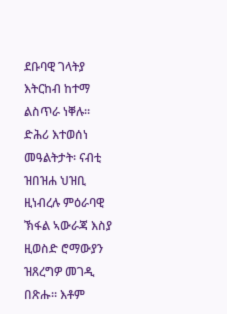ደቡባዊ ገላትያ እትርከብ ከተማ ልስጥራ ነቐሉ። ድሕሪ እተወሰነ መዓልትታት፡ ናብቲ ዝበዝሐ ህዝቢ ዚነብረሉ ምዕራባዊ ኽፋል ኣውራጃ እስያ ዚወስድ ሮማውያን ዝጸረግዎ መገዲ በጽሑ። እቶም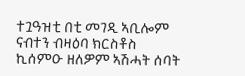ተጓዓዝቲ በቲ መገዲ ኣቢሎም ናብተን ብዛዕባ ክርስቶስ ኪሰምዑ ዘለዎም ኣሽሓት ሰባት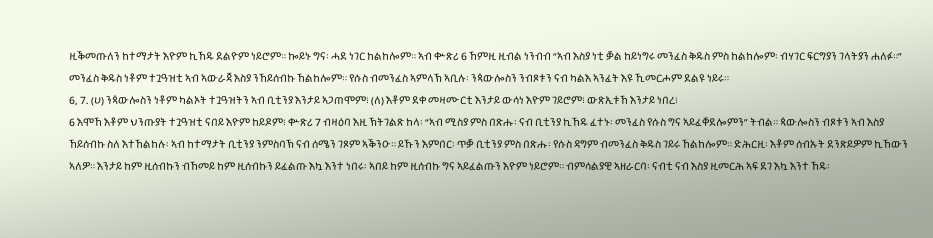ዚቕመጡለን ከተማታት እዮም ኪኸዱ ደልዮም ነይሮም። ኰይኑ ግና፡ ሓደ ነገር ከልከሎም። ኣብ ቍጽሪ 6 ኸምዚ ዚብል ነንብብ “ኣብ እስያ ነቲ ቓል ከይነግሩ መንፈስ ቅዱስ ምስ ከልከሎም፡ ብሃገር ፍርግያን ገላትያን ሐለፉ።” መንፈስ ቅዱስ ነቶም ተጓዓዝቲ ኣብ ኣውራጃ እስያ ንኸይሰብኩ ኸልከሎም። የሱስ ብመንፈስ ኣምላኽ ኣቢሉ፡ ንጳውሎስን ንብጾቱን ናብ ካልእ ኣንፈት እዩ ኺመርሖም ደልዩ ነይሩ።
6, 7. (ሀ) ንጳውሎስን ነቶም ካልኦት ተጓዓዝትን ኣብ ቢቲንያ እንታይ ኣጋጠሞም፧ (ለ) እቶም ደቀ መዛሙርቲ እንታይ ውሳነ እዮም ገይሮም፧ ውጽኢቱኸ እንታይ ነበረ፧
6 እሞኸ እቶም ህንጡያት ተጓዓዝቲ ናበይ እዮም ከይዶም፧ ቍጽሪ 7 ብዛዕባ እዚ ኽትገልጽ ከላ፡ “ኣብ ሚስያ ምስ በጽሑ፡ ናብ ቢቲንያ ኪኸዱ ፈተኑ፡ መንፈስ የሱስ ግና ኣይፈቐደሎምን” ትብል። ጳውሎስን ብጾቱን ኣብ እስያ ኸይሰብኩ ስለ እተኸልከሉ፡ ኣብ ከተማታት ቢቲንያ ንምስባኽ ናብ ሰሜን ገጾም ኣቕንዑ። ይኹን እምበር፡ ጥቓ ቢቲንያ ምስ በጽሑ፡ የሱስ ዳግም ብመንፈስ ቅዱስ ገይሩ ኸልከሎም። ድሕርዚ፡ እቶም ሰብኡት ደንጽይዎም ኪኸውን ኣለዎ። እንታይ ከም ዚሰብኩን ብኸመይ ከም ዚሰብኩን ይፈልጡ እኳ እንተ ነበሩ፡ ኣበይ ከም ዚሰብኩ ግና ኣይፈልጡን እዮም ነይሮም። ብምሳልያዊ ኣዘራርባ፡ ናብቲ ናብ እስያ ዚመርሕ ኣፍ ደገ እኳ እንተ ኸዱ፡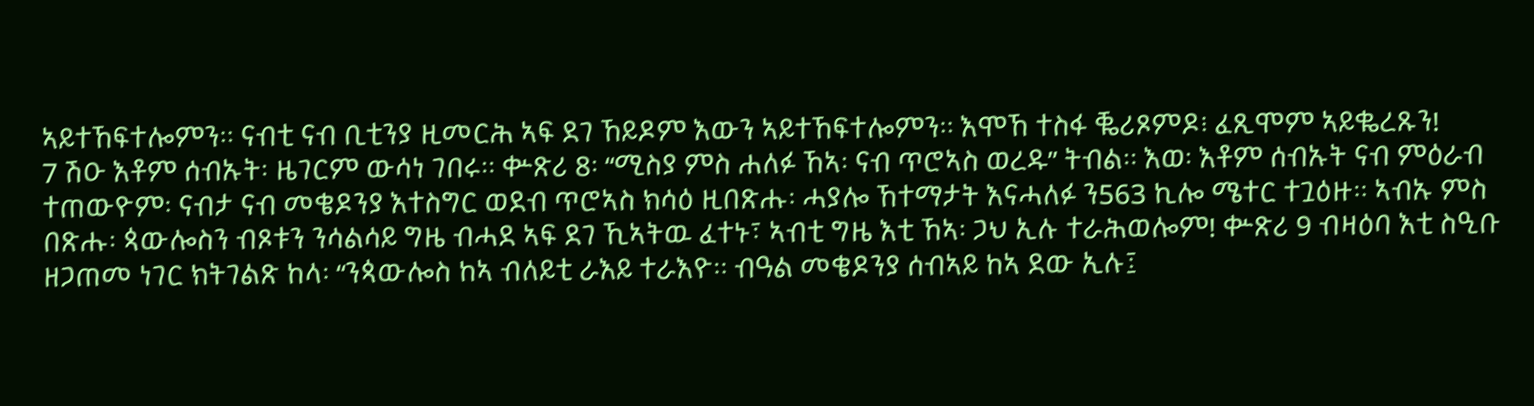ኣይተኸፍተሎምን። ናብቲ ናብ ቢቲንያ ዚመርሕ ኣፍ ደገ ኸይዶም እውን ኣይተኸፍተሎምን። እሞኸ ተስፋ ቘሪጾምዶ፧ ፈጺሞም ኣይቈረጹን!
7 ሽዑ እቶም ሰብኡት፡ ዜገርም ውሳነ ገበሩ። ቍጽሪ 8፡ “ሚስያ ምስ ሐለፉ ኸኣ፡ ናብ ጥሮኣስ ወረዱ” ትብል። እወ፡ እቶም ሰብኡት ናብ ምዕራብ ተጠውዮም፡ ናብታ ናብ መቄዶንያ እተስግር ወደብ ጥሮኣስ ክሳዕ ዚበጽሑ፡ ሓያሎ ኸተማታት እናሓለፉ ን563 ኪሎ ሜተር ተጓዕዙ። ኣብኡ ምስ በጽሑ፡ ጳውሎስን ብጾቱን ንሳልሳይ ግዜ ብሓደ ኣፍ ደገ ኺኣትዉ ፈተኑ፣ ኣብቲ ግዜ እቲ ኸኣ፡ ጋህ ኢሉ ተራሕወሎም! ቍጽሪ 9 ብዛዕባ እቲ ስዒቡ ዘጋጠመ ነገር ክትገልጽ ከላ፡ “ንጳውሎስ ከኣ ብለይቲ ራእይ ተራእዮ። ብዓል መቄዶንያ ሰብኣይ ከኣ ደው ኢሉ፤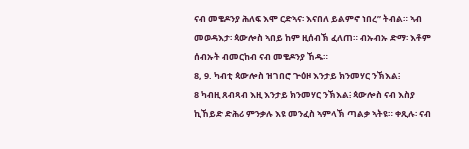ናብ መቄዶንያ ሕለፍ እሞ ርድኣና፡ እናበለ ይልምኖ ነበረ” ትብል። ኣብ መወዳእታ፡ ጳውሎስ ኣበይ ከም ዚሰብኽ ፈለጠ። ብኡብኡ ድማ፡ እቶም ሰብኡት ብመርከብ ናብ መቄዶንያ ኸዱ።
8, 9. ካብቲ ጳውሎስ ዝገበሮ ጕዕዞ እንታይ ክንመሃር ንኽእል፧
8 ካብዚ ጸብጻብ እዚ እንታይ ክንመሃር ንኽእል፧ ጳውሎስ ናብ እስያ ኪኸይድ ድሕሪ ምንቃሉ እዩ መንፈስ ኣምላኽ ጣልቃ ኣትዩ። ቀጺሉ፡ ናብ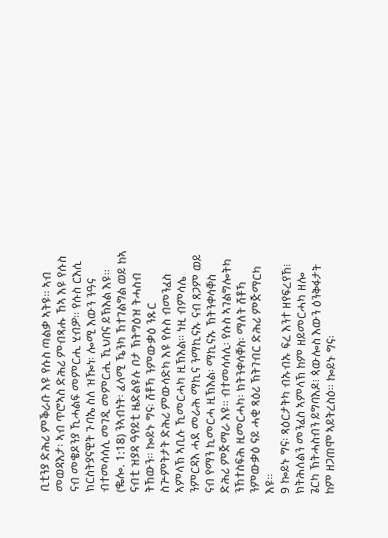ቢቲንያ ድሕሪ ምቕራቡ እዩ የሱስ ጣልቃ ኣትዩ። ኣብ መወዳእታ፡ ኣብ ጥሮኣስ ድሕሪ ምብጻሑ ኸኣ እዩ የሱስ ናብ መቄዶንያ ኺሓልፍ መምርሒ ሂብዎ። የሱስ ርእሲ ክርስትያናዊት ጉባኤ ስለ ዝዀነ፡ ሎሚ እውን ንዓና ብተመሳሳሊ መገዲ መምርሒ ኺህበና ይኽእል እዩ። (ቈሎ. 1:18) ንኣብነት፡ ፈላሚ ዄንካ ኸተገልግል ወይ ከኣ ናብቲ ዝያዳ ዓየይቲ ዜድልዩሉ ቦታ ኽትግዕዝ ትሓስብ ትኸውን። ኰይኑ ግና፡ ሸቶኻ ንምውቃዕ ንጹር ስጕምትታት ድሕሪ ምውሳድካ እዩ የሱስ ብመንፈስ ኣምላኽ ኣቢሉ ኺመርሓካ ዚኽእል። ነዚ ብምሳሌ ንምርዳእ ሓደ መራሕ ማኪና ንማኪናኡ ናብ ጸጋም ወይ ናብ የማን ኪመርሓ ዚኽእል፡ ማኪናኡ ኽትንቀሳቐስ ድሕሪ ምጅማራ እዩ። ብተመሳሳሊ፡ የሱስ ኣገልግሎትካ ንኸተስፍሕ ዚመርሓካ፡ ክትንቀሳቐስ፡ ማለት ሸቶኻ ንምውቃዕ ናይ ሓቂ ጻዕሪ ኽትገብር ድሕሪ ምጅማርካ እዩ።
9 ኰይኑ ግና፡ ጻዕርታትካ ብኡብኡ ፍረ እንተ ዘየፍረየኸ፧ ክትሕለልን መንፈስ ኣምላኽ ከም ዘይመርሓካ ዘሎ ጌርካ ኽትሓስብን ይግባእዶ፧ ጳውሎስ እውን ዕንቅፋታት ከም ዘጋጠሞ ኣይትረስዕ። ኰይኑ ግና፡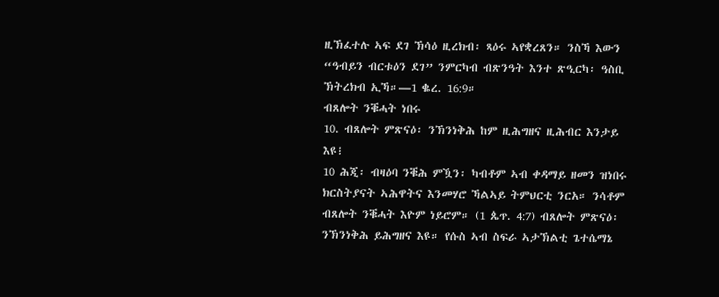ዚኽፈተሉ ኣፍ ደገ ኽሳዕ ዚረክብ፡ ጻዕሩ ኣየቋረጸን። ንስኻ እውን “ዓብይን ብርቱዕን ደገ” ንምርካብ ብጽንዓት እንተ ጽዒርካ፡ ዓስቢ ኽትረክብ ኢኻ።—1 ቈረ. 16:9።
ብጸሎት ንቑሓት ነበሩ
10. ብጸሎት ምጽናዕ፡ ንኽንነቅሕ ከም ዚሕግዘና ዚሕብር እንታይ እዩ፧
10 ሕጂ፡ ብዛዕባ ንቑሕ ምዃን፡ ካብቶም ኣብ ቀዳማይ ዘመን ዝነበሩ ክርስትያናት ኣሕዋትና እንመሃሮ ኻልኣይ ትምህርቲ ንርአ። ንሳቶም ብጸሎት ንቑሓት እዮም ነይሮም። (1 ጴጥ. 4:7) ብጸሎት ምጽናዕ፡ ንኽንነቅሕ ይሕግዘና እዩ። የሱስ ኣብ ስፍራ ኣታኽልቲ ጌተሴማኔ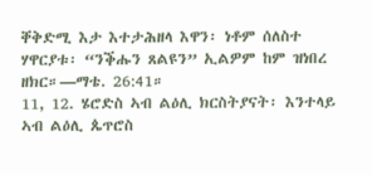ቐቅድሚ እታ እተታሕዘላ እዋን፡ ነቶም ሰለስተ ሃዋርያቱ፡ “ንቕሑን ጸልዩን” ኢልዎም ከም ዝነበረ ዘክር።—ማቴ. 26:41።
11, 12. ሄሮድስ ኣብ ልዕሊ ክርስትያናት፡ እንተላይ ኣብ ልዕሊ ጴጥሮስ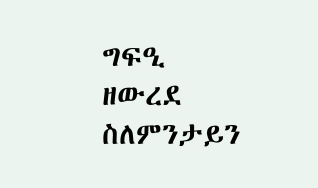ግፍዒ ዘውረደ ስለምንታይን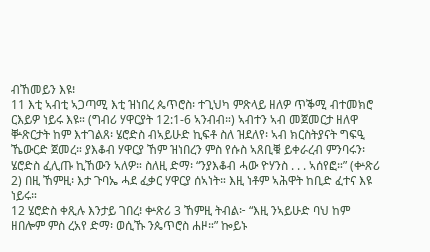ብኸመይን እዩ፧
11 እቲ ኣብቲ ኣጋጣሚ እቲ ዝነበረ ጴጥሮስ፡ ተጊህካ ምጽላይ ዘለዎ ጥቕሚ ብተመክሮ ርእይዎ ነይሩ እዩ። (ግብሪ ሃዋርያት 12:1-6 ኣንብብ።) ኣብተን ኣብ መጀመርታ ዘለዋ ቝጽርታት ከም እተገልጸ፡ ሄሮድስ ብኣይሁድ ኪፍቶ ስለ ዝደለየ፡ ኣብ ክርስትያናት ግፍዒ ኼውርድ ጀመረ። ያእቆብ ሃዋርያ ኸም ዝነበረን ምስ የሱስ ኣጸቢቑ ይቀራረብ ምንባሩን፡ ሄሮድስ ፈሊጡ ኪኸውን ኣለዎ። ስለዚ ድማ፡ “ንያእቆብ ሓው ዮሃንስ . . . ኣሰየፎ።” (ቍጽሪ 2) በዚ ኸምዚ፡ እታ ጉባኤ ሓደ ፈቃር ሃዋርያ ሰኣነት። እዚ ነቶም ኣሕዋት ከቢድ ፈተና እዩ ነይሩ።
12 ሄሮድስ ቀጺሉ እንታይ ገበረ፧ ቍጽሪ 3 ኸምዚ ትብል፦ “እዚ ንኣይሁድ ባህ ከም ዘበሎም ምስ ረአየ ድማ፡ ወሲኹ ንጴጥሮስ ሐዞ።” ኰይኑ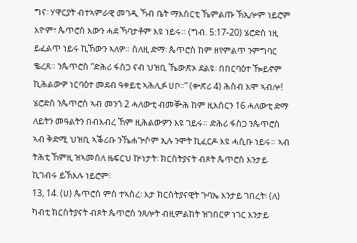ግና፡ ሃዋርያት ብተኣምራዊ መገዲ ኻብ ቤት ማእሰርቲ ኼምልጡ ኽኢሎም ነይሮም እዮም፣ ጴጥሮስ እውን ሓደ ኻባታቶም እዩ ነይሩ። (ግብ. 5:17-20) ሄሮድስ ነዚ ይፈልጥ ነይሩ ኪኸውን ኣለዎ። ስለዚ ድማ፡ ጴጥሮስ ከም ዘየምልጥ ንምግባር ቈረጸ። ንጴጥሮስ “ድሕሪ ፋስጋ ናብ ህዝቢ ኼውጽኦ ደልዩ፡ በበርባዕተ ዀይኖም ኪሕልውዎ ነርባዕተ መደብ ዓቀይቲ ኣሕሊፉ ሀቦ።” (ቍጽሪ 4) ሕስብ እሞ ኣብሎ! ሄሮድስ ንጴጥሮስ ኣብ መንጎ 2 ሓለውቲ ብመቝሕ ከም ዚእሰርን 16 ሓለውቲ ድማ ለይትን መዓልትን በብእብረ ኸም ዚሕልውዎን እዩ ገይሩ። ድሕሪ ፋስጋ ንጴጥሮስ ኣብ ቅድሚ ህዝቢ ኣቕሪቡ ንኼሐጕሶም ኢሉ ንሞት ኪፈርዶ እዩ ሓሲቡ ነይሩ። ኣብ ትሕቲ ኸምዚ ዝኣመሰለ ዜፍርህ ኵነታት፡ ክርስትያናት ብጾት ጴጥሮስ እንታይ ኪገብሩ ይኽእሉ ነይሮም፧
13, 14. (ሀ) ጴጥሮስ ምስ ተኣስረ፡ እታ ክርስትያናዊት ጉባኤ እንታይ ገበረት፧ (ለ) ካብቲ ክርስትያናት ብጾት ጴጥሮስ ንጸሎት ብዚምልከት ዝገበርዎ ነገር እንታይ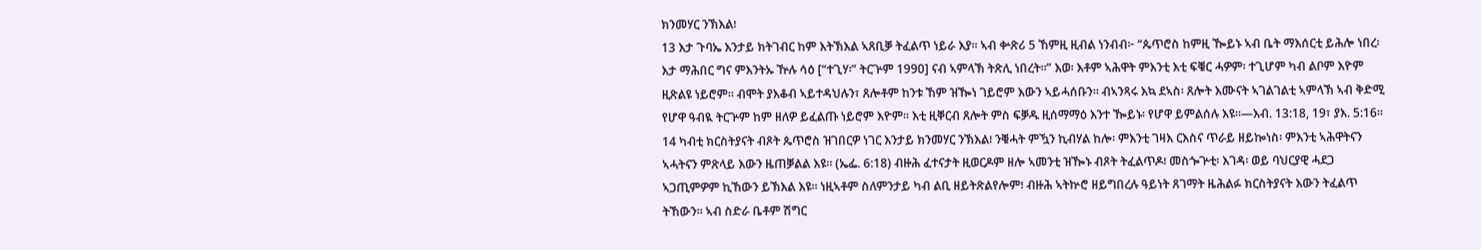ክንመሃር ንኽእል፧
13 እታ ጉባኤ እንታይ ክትገብር ከም እትኽእል ኣጸቢቓ ትፈልጥ ነይራ እያ። ኣብ ቍጽሪ 5 ኸምዚ ዚብል ነንብብ፦ “ጴጥሮስ ከምዚ ዀይኑ ኣብ ቤት ማእሰርቲ ይሕሎ ነበረ፡ እታ ማሕበር ግና ምእንትኡ ዅሉ ሳዕ [“ተጊሃ፡” ትርጕም 1990] ናብ ኣምላኽ ትጽሊ ነበረት።” እወ፡ እቶም ኣሕዋት ምእንቲ እቲ ፍቑር ሓዎም፡ ተጊሆም ካብ ልቦም እዮም ዚጽልዩ ነይሮም። ብሞት ያእቆብ ኣይተዳህሉን፣ ጸሎቶም ከንቱ ኸም ዝዀነ ገይሮም እውን ኣይሓሰቡን። ብኣንጻሩ እኳ ደኣስ፡ ጸሎት እሙናት ኣገልገልቲ ኣምላኽ ኣብ ቅድሚ የሆዋ ዓብዪ ትርጕም ከም ዘለዎ ይፈልጡ ነይሮም እዮም። እቲ ዚቐርብ ጸሎት ምስ ፍቓዱ ዚሰማማዕ እንተ ዀይኑ፡ የሆዋ ይምልሰሉ እዩ።—እብ. 13:18, 19፣ ያእ. 5:16።
14 ካብቲ ክርስትያናት ብጾት ጴጥሮስ ዝገበርዎ ነገር እንታይ ክንመሃር ንኽእል፧ ንቑሓት ምዃን ኪብሃል ከሎ፡ ምእንቲ ገዛእ ርእስና ጥራይ ዘይኰነስ፡ ምእንቲ ኣሕዋትናን ኣሓትናን ምጽላይ እውን ዜጠቓልል እዩ። (ኤፌ. 6:18) ብዙሕ ፈተናታት ዚወርዶም ዘሎ ኣመንቲ ዝዀኑ ብጾት ትፈልጥዶ፧ መስጐጕቲ፡ እገዳ፡ ወይ ባህርያዊ ሓደጋ ኣጋጢምዎም ኪኸውን ይኽእል እዩ። ነዚኣቶም ስለምንታይ ካብ ልቢ ዘይትጽልየሎም፧ ብዙሕ ኣትኵሮ ዘይግበረሉ ዓይነት ጸገማት ዜሕልፉ ክርስትያናት እውን ትፈልጥ ትኸውን። ኣብ ስድራ ቤቶም ሽግር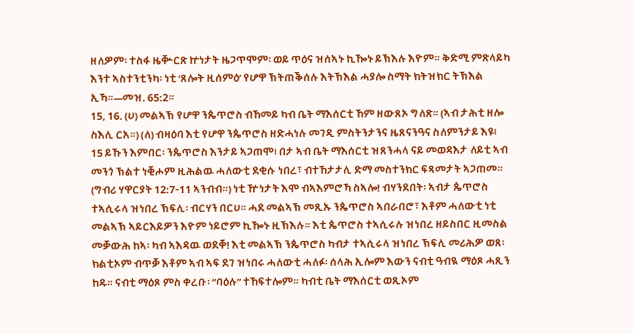ዘለዎም፡ ተስፋ ዜቝርጽ ኵነታት ዜጋጥሞም፡ ወይ ጥዕና ዝሰኣኑ ኪዀኑ ይኽእሉ እዮም። ቅድሚ ምጽላይካ እንተ ኣስተንቲንካ፡ ነቲ ‘ጸሎት ዚሰምዕ’ የሆዋ ኽትጠቕሰሉ እትኽእል ሓያሎ ስማት ክትዝክር ትኽእል ኢኻ።—መዝ. 65:2።
15, 16. (ሀ) መልኣኽ የሆዋ ንጴጥሮስ ብኸመይ ካብ ቤት ማእሰርቲ ኸም ዘውጸኦ ግለጽ። (ኣብ ታሕቲ ዘሎ ስእሊ ርአ።) (ለ) ብዛዕባ እቲ የሆዋ ንጴጥሮስ ዘድሓነሉ መገዲ ምስትንታንና ዜጸናንዓና ስለምንታይ እዩ፧
15 ይኹን እምበር፡ ንጴጥሮስ እንታይ ኣጋጠሞ፧ በታ ኣብ ቤት ማእሰርቲ ዝጸንሓላ ናይ መወዳእታ ለይቲ ኣብ መንጎ ኽልተ ነቒሖም ዚሕልዉ ሓለውቲ ደቂሱ ነበረ፣ ብተኸታታሊ ድማ መስተንክር ፍጻመታት ኣጋጠመ። (ግብሪ ሃዋርያት 12:7-11 ኣንብብ።) ነቲ ዅነታት እሞ ብኣእምሮኻ ስኣሎ! ብሃንደበት፡ ኣብታ ጴጥሮስ ተኣሲሩላ ዝነበረ ኽፍሊ፡ ብርሃን በርሀ። ሓደ መልኣኽ መጺኡ ንጴጥሮስ ኣበራበሮ፣ እቶም ሓለውቲ ነቲ መልኣኽ ኣይርእይዎን እዮም ነይሮም ኪዀኑ ዚኽእሉ። እቲ ጴጥሮስ ተኣሲሩሉ ዝነበረ ዘይስበር ዚመስል መቓውሕ ከኣ፡ ካብ ኣእዳዉ ወደቐ! እቲ መልኣኽ ንጴጥሮስ ካብታ ተኣሲሩላ ዝነበረ ኽፍሊ መሪሕዎ ወጸ፡ ክልቲኦም ብጥቓ እቶም ኣብ ኣፍ ደገ ዝነበሩ ሓለውቲ ሓለፉ፡ ሰላሕ ኢሎም እውን ናብቲ ዓብዪ ማዕጾ ሓጺን ከዱ። ናብቲ ማዕጾ ምስ ቀረቡ፡ “ባዕሉ” ተኸፍተሎም። ካብቲ ቤት ማእሰርቲ ወጺኦም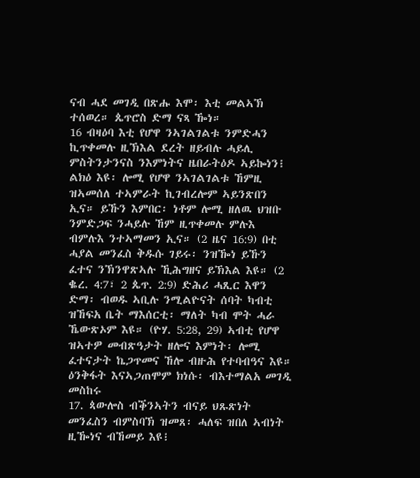ናብ ሓደ መገዲ በጽሑ እሞ፡ እቲ መልኣኽ ተሰወረ። ጴጥሮስ ድማ ናጻ ዀነ።
16 ብዛዕባ እቲ የሆዋ ንኣገልገልቱ ንምድሓን ኪጥቀመሉ ዚኽእል ደረት ዘይብሉ ሓይሊ ምስትንታንናስ ንእምነትና ዜበራትዕዶ ኣይኰነን፧ ልክዕ እዩ፡ ሎሚ የሆዋ ንኣገልገልቱ ኸምዚ ዝኣመሰለ ተኣምራት ኪገብረሎም ኣይንጽበን ኢና። ይኹን እምበር፡ ነቶም ሎሚ ዘለዉ ህዝቡ ንምድጋፍ ንሓይሉ ኸም ዚጥቀመሉ ምሉእ ብምሉእ ንተኣማመን ኢና። (2 ዜና 16:9) በቲ ሓያል መንፈስ ቅዱሱ ገይሩ፡ ንዝዀነ ይኹን ፈተና ንኽንዋጽኣሉ ኺሕግዘና ይኽእል እዩ። (2 ቈረ. 4:7፣ 2 ጴጥ. 2:9) ድሕሪ ሓጺር እዋን ድማ፡ ብወዱ ኣቢሉ ንሚልዮናት ሰባት ካብቲ ዝኸፍአ ቤት ማእሰርቲ፡ ማለት ካብ ሞት ሓራ ኼውጽኦም እዩ። (ዮሃ. 5:28, 29) ኣብቲ የሆዋ ዝኣተዎ መብጽዓታት ዘሎና እምነት፡ ሎሚ ፈተናታት ኬጋጥመና ኸሎ ብዙሕ የተባብዓና እዩ።
ዕንቅፋት እናኣጋጠሞም ክነሱ፡ ብእተማልአ መገዲ መስከሩ
17. ጳውሎስ ብቕንኣትን ብናይ ህጹጽነት መንፈስን ብምስባኽ ዝመጸ፡ ሓለፍ ዝበለ ኣብነት ዚዀነና ብኸመይ እዩ፧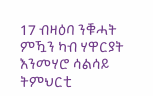17 ብዛዕባ ንቑሓት ምዃን ካብ ሃዋርያት እንመሃሮ ሳልሳይ ትምህርቲ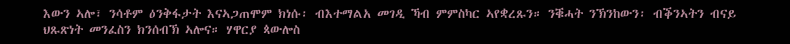እውን ኣሎ፣ ንሳቶም ዕንቅፋታት እናኣጋጠሞም ክነሱ፡ ብእተማልአ መገዲ ኻብ ምምስካር ኣየቋረጹን። ንቑሓት ንኽንከውን፡ ብቕንኣትን ብናይ ህጹጽነት መንፈስን ክንሰብኽ ኣሎና። ሃዋርያ ጳውሎስ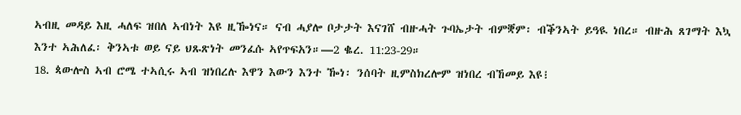ኣብዚ መዳይ እዚ ሓለፍ ዝበለ ኣብነት እዩ ዚዀነና። ናብ ሓያሎ ቦታታት እናገሸ ብዙሓት ጉባኤታት ብምቛም፡ ብቕንኣት ይዓዪ ነበረ። ብዙሕ ጸገማት እኳ እንተ ኣሕለፈ፡ ቅንኣቱ ወይ ናይ ህጹጽነት መንፈሱ ኣየጥፍአን።—2 ቈረ. 11:23-29።
18. ጳውሎስ ኣብ ሮሜ ተኣሲሩ ኣብ ዝነበረሉ እዋን እውን እንተ ዀነ፡ ንሰባት ዚምስክረሎም ዝነበረ ብኸመይ እዩ፧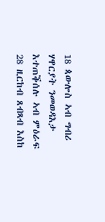18 ጳውሎስ ኣብ ግብሪ ሃዋርያት ንመወዳእታ እተጠቕሰሉ ኣብ ምዕራፍ 28 ዚርከብ ጸብጻብ እስከ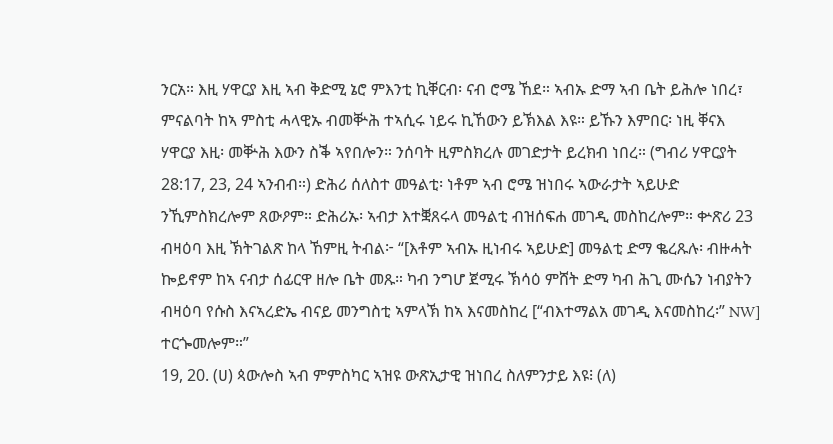ንርአ። እዚ ሃዋርያ እዚ ኣብ ቅድሚ ኔሮ ምእንቲ ኪቐርብ፡ ናብ ሮሜ ኸደ። ኣብኡ ድማ ኣብ ቤት ይሕሎ ነበረ፣ ምናልባት ከኣ ምስቲ ሓላዊኡ ብመቝሕ ተኣሲሩ ነይሩ ኪኸውን ይኽእል እዩ። ይኹን እምበር፡ ነዚ ቐናእ ሃዋርያ እዚ፡ መቝሕ እውን ስቕ ኣየበሎን። ንሰባት ዚምስክረሉ መገድታት ይረክብ ነበረ። (ግብሪ ሃዋርያት 28:17, 23, 24 ኣንብብ።) ድሕሪ ሰለስተ መዓልቲ፡ ነቶም ኣብ ሮሜ ዝነበሩ ኣውራታት ኣይሁድ ንኺምስክረሎም ጸውዖም። ድሕሪኡ፡ ኣብታ እተቛጸሩላ መዓልቲ ብዝሰፍሐ መገዲ መስከረሎም። ቍጽሪ 23 ብዛዕባ እዚ ኽትገልጽ ከላ ኸምዚ ትብል፦ “[እቶም ኣብኡ ዚነብሩ ኣይሁድ] መዓልቲ ድማ ቈረጹሉ፡ ብዙሓት ኰይኖም ከኣ ናብታ ሰፊርዋ ዘሎ ቤት መጹ። ካብ ንግሆ ጀሚሩ ኽሳዕ ምሸት ድማ ካብ ሕጊ ሙሴን ነብያትን ብዛዕባ የሱስ እናኣረድኤ ብናይ መንግስቲ ኣምላኽ ከኣ እናመስከረ [“ብእተማልአ መገዲ እናመስከረ፡” NW] ተርጐመሎም።”
19, 20. (ሀ) ጳውሎስ ኣብ ምምስካር ኣዝዩ ውጽኢታዊ ዝነበረ ስለምንታይ እዩ፧ (ለ)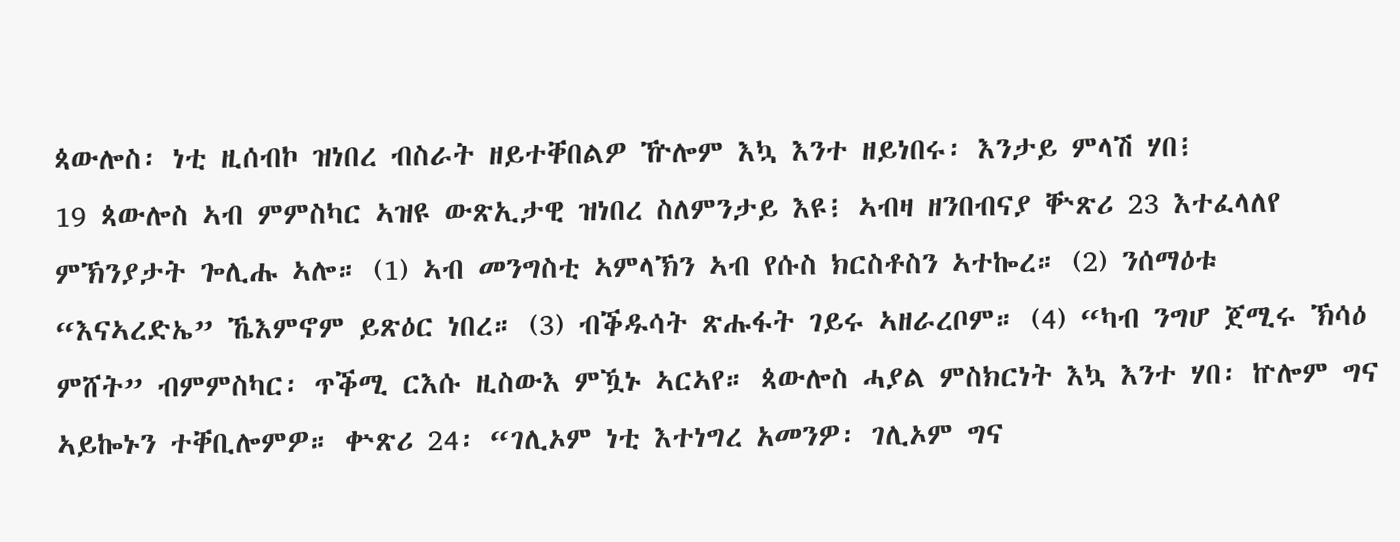ጳውሎስ፡ ነቲ ዚሰብኮ ዝነበረ ብስራት ዘይተቐበልዎ ዅሎም እኳ እንተ ዘይነበሩ፡ እንታይ ምላሽ ሃበ፧
19 ጳውሎስ ኣብ ምምስካር ኣዝዩ ውጽኢታዊ ዝነበረ ስለምንታይ እዩ፧ ኣብዛ ዘንበብናያ ቝጽሪ 23 እተፈላለየ ምኽንያታት ጐሊሑ ኣሎ። (1) ኣብ መንግስቲ ኣምላኽን ኣብ የሱስ ክርስቶስን ኣተኰረ። (2) ንሰማዕቱ “እናኣረድኤ” ኼእምኖም ይጽዕር ነበረ። (3) ብቕዱሳት ጽሑፋት ገይሩ ኣዘራረቦም። (4) “ካብ ንግሆ ጀሚሩ ኽሳዕ ምሸት” ብምምስካር፡ ጥቕሚ ርእሱ ዚስውእ ምዃኑ ኣርኣየ። ጳውሎስ ሓያል ምስክርነት እኳ እንተ ሃበ፡ ኵሎም ግና ኣይኰኑን ተቐቢሎምዎ። ቍጽሪ 24፡ “ገሊኦም ነቲ እተነግረ አመንዎ፡ ገሊኦም ግና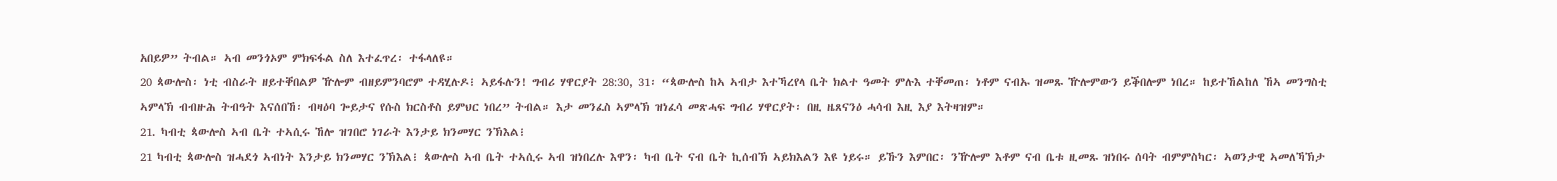አበይዎ” ትብል። ኣብ መንጎኦም ምክፍፋል ስለ እተፈጥረ፡ ተፋላለዩ።
20 ጳውሎስ፡ ነቲ ብስራት ዘይተቐበልዎ ዅሎም ብዘይምንባሮም ተዳሂሉዶ፧ ኣይፋሉን! ግብሪ ሃዋርያት 28:30, 31፡ “ጳውሎስ ከኣ ኣብታ እተኻረየላ ቤት ክልተ ዓመት ምሉእ ተቐመጠ፡ ነቶም ናብኡ ዝመጹ ዅሎምውን ይቕበሎም ነበረ። ከይተኸልከለ ኸኣ መንግስቲ ኣምላኽ ብብዙሕ ትብዓት እናሰበኸ፡ ብዛዕባ ጐይታና የሱስ ክርስቶስ ይምህር ነበረ” ትብል። እታ መንፈስ ኣምላኽ ዝነፈሳ መጽሓፍ ግብሪ ሃዋርያት፡ በዚ ዜጸናንዕ ሓሳብ እዚ እያ እትዛዝም።
21. ካብቲ ጳውሎስ ኣብ ቤት ተኣሲሩ ኸሎ ዝገበሮ ነገራት እንታይ ክንመሃር ንኽእል፧
21 ካብቲ ጳውሎስ ዝሓደጎ ኣብነት እንታይ ክንመሃር ንኽእል፧ ጳውሎስ ኣብ ቤት ተኣሲሩ ኣብ ዝነበረሉ እዋን፡ ካብ ቤት ናብ ቤት ኪሰብኽ ኣይክእልን እዩ ነይሩ። ይኹን እምበር፡ ንዅሎም እቶም ናብ ቤቱ ዚመጹ ዝነበሩ ሰባት ብምምስካር፡ ኣወንታዊ ኣመለኻኽታ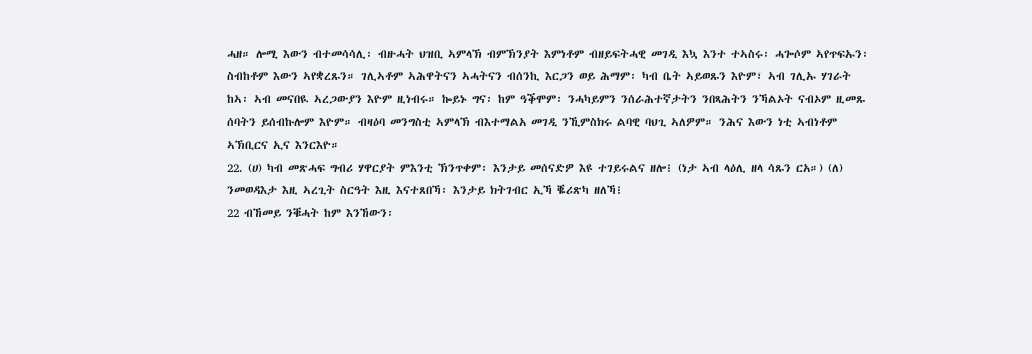ሓዘ። ሎሚ እውን ብተመሳሳሊ፡ ብዙሓት ህዝቢ ኣምላኽ ብምኽንያት እምነቶም ብዘይፍትሓዊ መገዲ እኳ እንተ ተኣስሩ፡ ሓጐሶም ኣየጥፍኡን፡ ስብከቶም እውን ኣየቋረጹን። ገሊኣቶም ኣሕዋትናን ኣሓትናን ብሰንኪ እርጋን ወይ ሕማም፡ ካብ ቤት ኣይወጹን እዮም፣ ኣብ ገሊኡ ሃገራት ከኣ፡ ኣብ መናበዪ ኣረጋውያን እዮም ዚነብሩ። ኰይኑ ግና፡ ከም ዓቕሞም፡ ንሓካይምን ንሰራሕተኛታትን ንበጻሕትን ንኻልኦት ናብኦም ዚመጹ ሰባትን ይሰብኩሎም እዮም። ብዛዕባ መንግስቲ ኣምላኽ ብእተማልአ መገዲ ንኺምስክሩ ልባዊ ባህጊ ኣለዎም። ንሕና እውን ነቲ ኣብነቶም ኣኽቢርና ኢና እንርእዮ።
22. (ሀ) ካብ መጽሓፍ ግብሪ ሃዋርያት ምእንቲ ኽንጥቀም፡ እንታይ መሰናድዎ እዩ ተገይሩልና ዘሎ፧ (ነታ ኣብ ላዕሊ ዘላ ሳጹን ርአ።) (ለ) ንመወዳእታ እዚ ኣረጊት ስርዓት እዚ እናተጸበኻ፡ እንታይ ክትገብር ኢኻ ቘሪጽካ ዘለኻ፧
22 ብኸመይ ንቑሓት ከም እንኸውን፡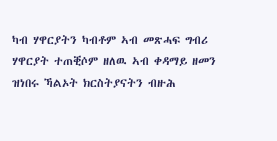ካብ ሃዋርያትን ካብቶም ኣብ መጽሓፍ ግብሪ ሃዋርያት ተጠቒሶም ዘለዉ ኣብ ቀዳማይ ዘመን ዝነበሩ ኻልኦት ክርስትያናትን ብዙሕ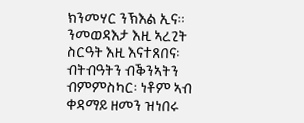ክንመሃር ንኽእል ኢና። ንመወዳእታ እዚ ኣረጊት ስርዓት እዚ እናተጸበና፡ ብትብዓትን ብቕንኣትን ብምምስካር፡ ነቶም ኣብ ቀዳማይ ዘመን ዝነበሩ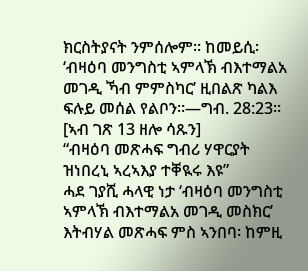ክርስትያናት ንምሰሎም። ከመይሲ፡ ‘ብዛዕባ መንግስቲ ኣምላኽ ብእተማልአ መገዲ ኻብ ምምስካር’ ዚበልጽ ካልእ ፍሉይ መሰል የልቦን።—ግብ. 28:23።
[ኣብ ገጽ 13 ዘሎ ሳጹን]
“ብዛዕባ መጽሓፍ ግብሪ ሃዋርያት ዝነበረኒ ኣረኣእያ ተቐዪሩ እዩ”
ሓደ ገያሺ ሓላዊ ነታ ‘ብዛዕባ መንግስቲ ኣምላኽ ብእተማልአ መገዲ መስክር’ እትብሃል መጽሓፍ ምስ ኣንበባ፡ ከምዚ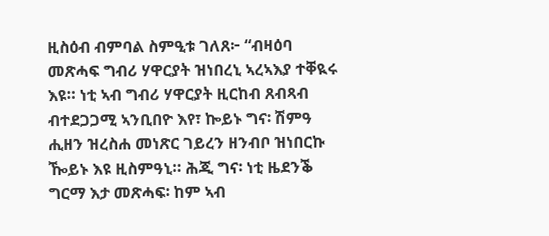ዚስዕብ ብምባል ስምዒቱ ገለጸ፦ “ብዛዕባ መጽሓፍ ግብሪ ሃዋርያት ዝነበረኒ ኣረኣእያ ተቐዪሩ እዩ። ነቲ ኣብ ግብሪ ሃዋርያት ዚርከብ ጸብጻብ ብተደጋጋሚ ኣንቢበዮ እየ፣ ኰይኑ ግና፡ ሽምዓ ሒዘን ዝረስሐ መነጽር ገይረን ዘንብቦ ዝነበርኩ ዀይኑ እዩ ዚስምዓኒ። ሕጂ ግና፡ ነቲ ዜደንቕ ግርማ እታ መጽሓፍ፡ ከም ኣብ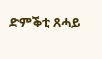ድምቕቲ ጸሓይ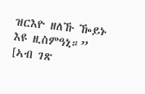ዝርእዮ ዘለኹ ዀይኑ እዩ ዚስምዓኒ።”
[ኣብ ገጽ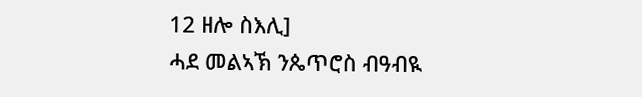12 ዘሎ ስእሊ]
ሓደ መልኣኽ ንጴጥሮስ ብዓብዪ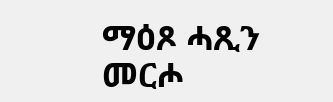ማዕጾ ሓጺን መርሖ